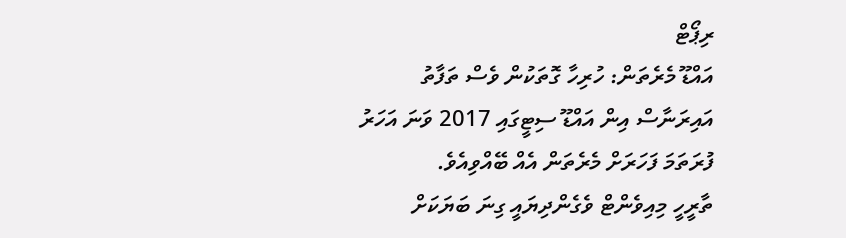ރިޕޯޓް
އައްޑޫ މެރެތަން: ހުރިހާ ގޮތަކުން ވެސް ތަފާތު
އައިރަނާސް އިން އައްޑޫ ސިޓީގައި 2017 ވަނަ އަހަރު ފުރަތަމަ ފަހަރަށް މެރެތަން އެއް ބޭއްވިއެވެ.
ތާރީހީ މިއިވެންޓް ވެގެންދިޔައީ ގިނަ ބަޔަކަށް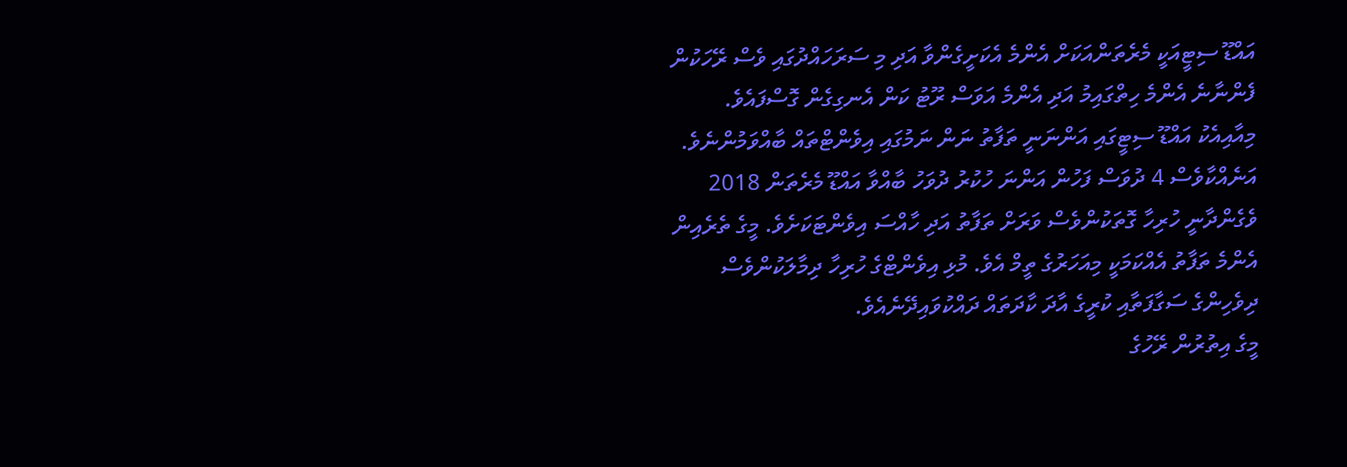އައްޑޫ ސިޓީއަކީ މެރެތަންއަކަށް އެންމެ އެކަށީގެންވާ އަދި މި ސަރަހައްދުގައި ވެސް ރޭހަކުން ފެންނާނެ އެންމެ ހިތްގައިމު އަދި އެންމެ އަވަސް ރޫޓު ކަން އެނގިގެން ގޮސްފައެވެ. މިއާއިއެކު އައްޑޫ ސިޓީގައި އަންނަނީ ތަފާތު ނަން ނަމުގައި އިވެންޓްތައް ބާއްވަމުންނެވެ.
އަނެއްކާވެސް 4 ދުވަސް ފަހުން އަންނަ ހުކުރު ދުވަހު ބާއްވާ އައްޑޫ މެރެތަން 2018 ވެގެންދާނީ ހުރިހާ ގޮތަކުންވެސް ވަރަށް ތަފާތު އަދި ހާއްސަ އިވެންޓަކަށެވެ. މީގެ ތެރެއިން އެންމެ ތަފާތު އެއްކަމަކީ މިއަހަރުގެ ތީމް އެވެ. މުޅި އިވެންޓްގެ ހުރިހާ ދިމާލަކުންވެސް ދިވެހިންގެ ސަގާފަތާއި ކުރީގެ އާދަ ކާދަތައް ދައްކުވައިދޭނެއެވެ.
މީގެ އިތުރުން ރޭހުގެ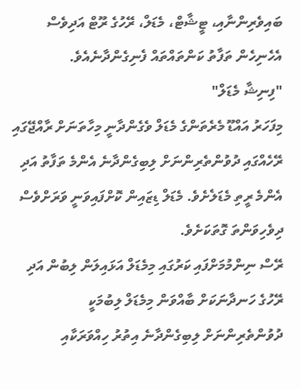ބައިވެރިންނާއި، ޓީޝާޓް، މެޑަލް، ރޭހުގެ ރޫޓް އަދިވެސް އެހެނިހެން ތަފާތު ކަންތައްތައް ފެނިގެންދާނެއެވެ.
"ފިނިޝާ މެޑަލް"
މިފަހަރު އައްޑޫ މެރެތަންގެ މެޑަލް ވެގެންދާނީ މިހާތަނަށް ރާއްޖޭގައި ރޭހެއްގައި ދުވުންތެރިންނަށް ލިބިގެންދާނެ އެންމެ ތަފާތު އަދި އެންމެ ރީތި މެޑަލެށެވެ. މެޑަލް ޑިޒައިން ކޮށްފައިވަނީ ވަރަށްވެސް ދިވެހިވަންތަ ގޮތަކަށެވެ.
ރޭސް ނިންމުމަށްފައި ކަރުގައި މިމެޑަލް އަޅައިލަން ލިބުން އަދި ރޭހުގެ ހަނދާނަކަށް ބާއްވަން މިމެޑަލް ލިބުމަކީ ދުވުންތެރިންނަށް ލިބިގެންދާނެ އިތުރު ހިއްވަރަކާއި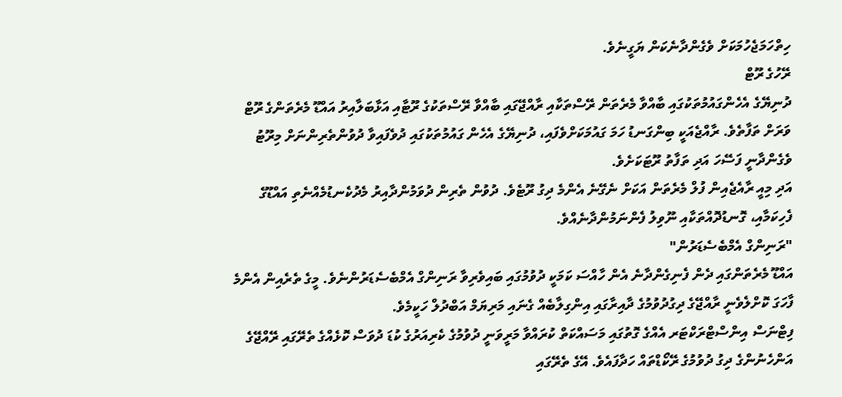ހިތްހަމަޖެހުމަކަށް ވެގެންދާނެކަން ޔަގީނެވެ.
ރޭހުގެ ރޫޓް
ދުނިޔޭގެ އެހެންގައުމުތަކުގައި ބާއްވާ މެރެތަން ރޭސްތަކާއި ރާއްޖޭގައި ބާއްވާ ރޭސްތަކުގެ ރޫޓާއި އަޅާބަލާއިރު އައްޑޫ މެރެތަންގެ ރޫޓް ވަރަށް ތަފާތެވެ. ރާއްޖެއަކީ ބިންގަނޑު ހަމަ ގައުމަކަށްވެފައި، ދުނިޔޭގެ އެހެން ގައުމުތަކުގައި ދުވެފައިވާ ދުވުންތެރިންނަށް މިރޫޓު ވެގެންދާނީ ފަސޭހަ އަދި ތަފާތު ރޫޓަކަށެވެ.
އަދި މިއީ ރާއެޖެއިން ފުލް މެރެތަން އަކަށް ނެގޭނެ އެންމެ ދިގު ރޫޓެވެ. ދުވުން ތެރިން ދުވަމުންދާއިރު މެދުކެނޑުމެއްނެތި އައްޑޫގެ ފެހިކަމާއި، ގޮނޑުދޮއްތަކާއި ނޫވިލު ފެންނަމުންދާނެއްވެ.
"ރަނިންގް އެމްބެސެޑަރުން"
އައްޑޫ މެރެތަންގައި ދެން ފެނިގެންދާނެ އެން ހާއްސަ ކަމަކީ ދުވުމުގައި ބައިވެރިވާ ރަނިންގް އެމްބެސެޑަރުންނެވެ. މީގެ ތެރެއިން އެންމެ ފާހަގަ ކޮށްލެވެނީ ރާއްޖޭގެ ދިގުދުވުމުގެ ދާއިރާގައި އިންގިލާބެއް ގެނައި މަރިޔަމް އަބްދުލް ހަކީމެވެ.
ފިޓްނަސް އިންސްޓްރަކްޓަރ އެއްގެ ގޮތުގައި މަސައްކަތް ކުރައްވާ މަރީވަނީ ދުވުމުގެ ކެރިއަރުގެ ކުޑަ ދުވަސް ކޮޅެއްގެ ތެރޭގައި ރޭއްޖޭގެ އަންހެނުންގެ ދިގު ދުވުމުގެ ރޭކޯޑްތައް ހަދާފައެވެ. އޭގެ ތެރޭގައި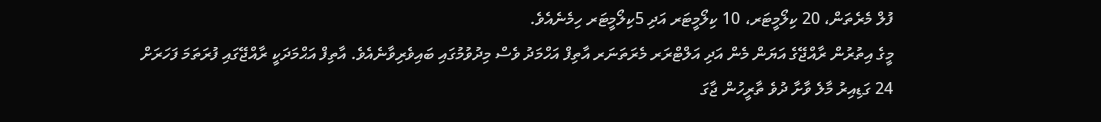ފުލް މެރެތަން، 20 ކިލޯމީޓަރ، 10 ކިލޯމީޓަރ އަދި 5ކިލޯމީޓަރ ހިމެނެއެވެ.
މީގެ އިތުރުން ރާއްޖޭގެ އަޔަން މެން އަދި އަލްޓްރަރ މެރަތަނަރ އާތިފް އަހްމަދު ވެސް މިދުވުމުގައި ބައިވެރިވާނެއެވެ. އާތިފް އަޙްމަދަކީ ރާއްޖޭގައި ފުރަތަމަ ފަހަރަށް 24 ގަޑިއިރު މާލެ ވާށާ ދުވެ ތާރީހުން ޖާގަ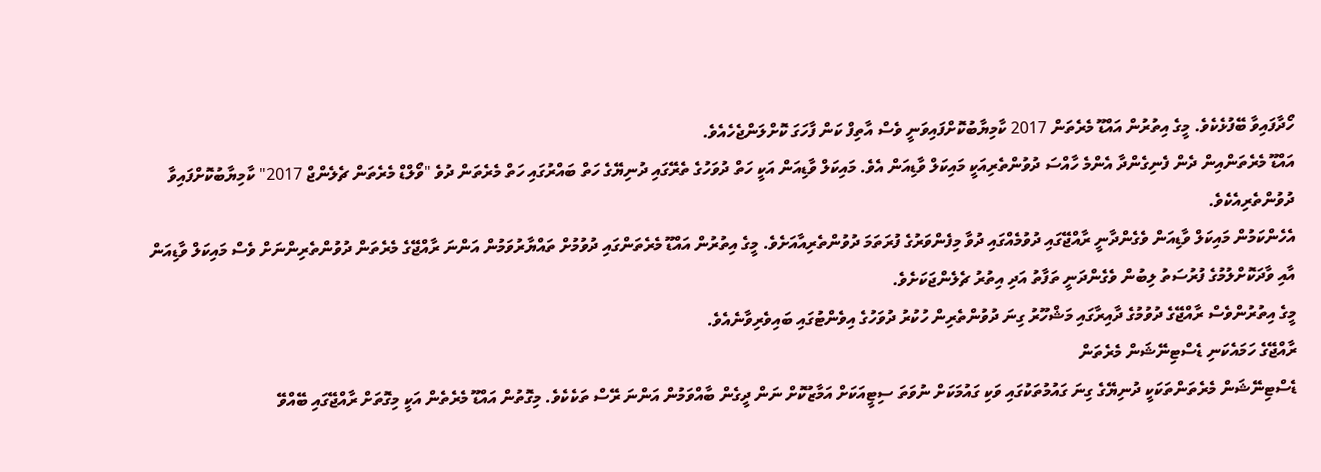ހޯދާފައިވާ ބޭފުޅެކެވެ. މީގެ އިތުރުން އައްޑޫ މެރެތަން 2017 ކާމިޔާބުކޮށްފައިވަނީ ވެސް އާތިފް ކަން ފާހަގަ ކޮށްލަންޖެހެއެވެ.
އައްޑޫ މެރެތަންއިން ދެން ފެނިގެންދާ އެންމެ ހާއްސަ ދުވުންތެރިއަކީ މައިކަލް ވާޑިއަން އެވެ. މައިކަލް ވާޑިއަން އަކީ ހަތް ދުވަހުގެ ތެރޭގައި ދުނިޔޭގެ ހަތް ބައްރުގައި ހަތް މެރެތަން ދުވެ "ވޯލްޑް މެރެތަން ޗެލެންޖް 2017" ކާމިޔާބުކޮށްފައިވާ ދުވުންތެރިއެކެވެ.
އެހެންކަމުން މައިކަލް ވާޑިއަން ވެގެންދާނީ ރާއްޖޭގައި ދުވުމެއްގައި ދުވާ މިފެންވަރުގެ ފުރަތަމަ ދުވުންތެރިއާއަށެވެ. މީގެ އިތުރުން އައްޑޫ މެރެތަންގައި ދުވުމުށް ތައްޔާރުވަމުން އަންނަ ރާއްޖޭގެ މެރެތަން ދުވުންތެރިންނަށް ވެސް މައިކަލް ވާޑިއަން އާއި ވާދަކޮށްލުމުގެ ފުރުސަތު ލިބުން ވެގެންދަނީ ތަފާތު އަދި އިތުރު ޗެލެންޖަކަށެވެ.
މީގެ އިތުރުންވެސް ރާއްޖޭގެ ދުވުމުގެ ދާއިރާގައި މަޝްހޫރު ގިނަ ދުވުންތެރިން ހުކުރު ދުވަހުގެ އިވެންޓުގައި ބައިވެރިވާނެއެވެ.
ރާއްޖޭގެ ހަމައެކަނި ޑެސްޓިނޭޝަން މެރެތަން
ޑެސްޓިނޭޝަން މެރެތަންތަކަކީ ދުނިޔޭގެ ގިނަ ގައުމުތަކުގައި ވަކި ގައުމަކަށް ނުވަތަ ސިޓީއަކަށް އަމާޒުކޮށް ނަން ދީގެން ބާއްވަމުން އަންނަ ރޭސް ތަކެކެވެ. މިގޮތުން އައްޑޫ މެރެތެން އަކީ މިގޮތަށް ރާއްޖޭގައި ބޭއްވޭ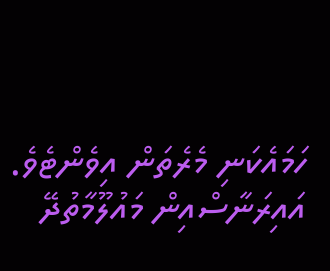ހަމައެކަނި މެރެތަން އިވެންޓެވެ.
އައިރަނާސްއިން މައުލޫމާތުދޭ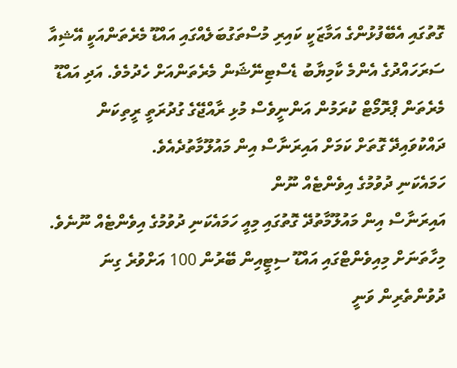ގޮތުގައި އެބޭފުޅުންގެ އަމާޒަކީ ކައިރި މުސްތަގުބަލެއްގައި އައްޑޫ މެރެތަންއަކީ އޭޝިއާ ސަރަހައްދުގެ އެންމެ ކާމިޔާބު ޑެސްޓިނޭޝަން މެރެތަންއަށް ހެދުމެވެ. އަދި އައްޑޫ މެރެތަން ޕްރޮމޯޓް ކުރަމުން އަންނީވެސް މުޅި ރާއްޖޭގެ ގުދުރަތީ ރީތިކަން ދައްކުވައިދޭ ގޮތަށް ކަމަށް އައިރަނާސް އިން މައުލޫމާތުދެއެވެ.
ހަމައެކަނި ދުވުމުގެ އިވެންޓެއް ނޫން
އައިރަނާސް އިން މައުލޫމާތުދޭ ގޮތުގައި މިއީ ހަމައެކަނި ދުވުމުގެ އިވެންޓެއް ނޫނެވެ. މިހާތަނަށް މިއިވެންޓްގައި އައްޑޫ ސިޓީއިން ބޭރުން 100 އަށްވުރެ ގިނަ ދުވުންތެރިން ވަނީ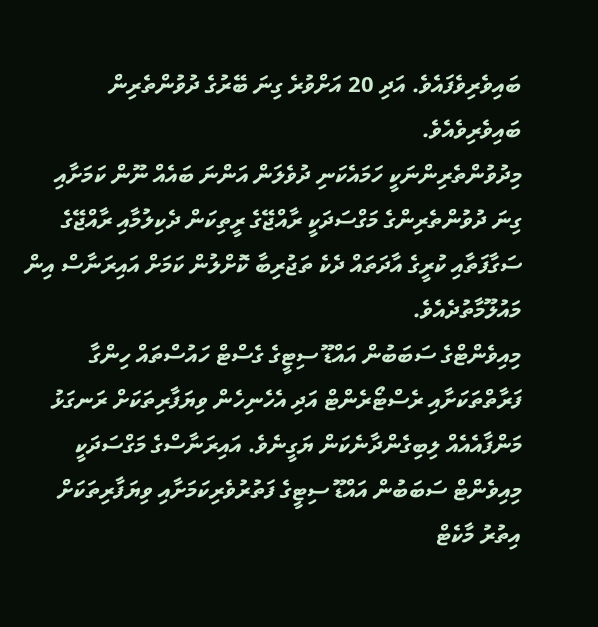ބައިވެރިވެފައެވެ. އަދި 20 އަށްވުރެ ގިނަ ބޭރުގެ ދުވުންތެރިން ބައިވެރިވެއެވެ.
މިދުވުންތެރިންނަކީ ހަމައެކަނި ދުވެލަން އަންނަ ބައެއް ނޫން ކަމަށާއި ގިނަ ދުވުންތެރިންގެ މަގްސަދަކީ ރާއްޖޭގެ ރީތިކަން ދެކިލުމާއި ރާއްޖޭގެ ސަގާފަތާއި ކުރީގެ އާދަތައް ދެކެ ތަޖުރިބާ ކޮށްލުން ކަމަށް އައިރަނާސް އިން މައުލޫމާތުދެއެވެ.
މިއިވެންޓްގެ ސަބަބުން އައްޑޫ ސިޓީގެ ގެސްޓް ހައުސްތައް ހިންގާ ފަރާތްތަކަށާއި ރެސްޓޯރެންޓް އަދި އެހެނިހެން ވިޔަފާރިތަކަށް ރަނގަޅު މަންފާއެއެއް ލިބިގެންދާނެކަން ޔަގީނެވެ. އައިރަނާސްގެ މަގްސަދަކީ މިއިވެންޓް ސަބަބުން އައްޑޫ ސިޓީގެ ފަތުރުވެރިކަމަށާއި ވިޔަފާރިތަކަށް އިތުރު މާކެޓް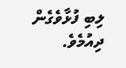ލިބި ފުޅާވެގެން ދިއުމެވެ.